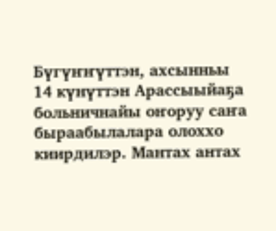Бүгүҥҥүттэн, ахсынньы 14 күнүттэн Арассыыйаҕа больничнайы оҥоруу саҥа быраабылалара олоххо киирдилэр. Мантах антах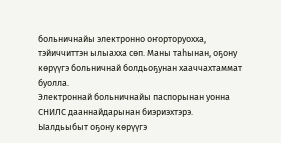больничнайы электронно оҥорторуохха, тэйиччиттэн ылыахха сөп. Маны таһынан, оҕону көрүүгэ больничнай болдьоҕунан хааччахтаммат буолла.
Электроннай больничнайы паспорынан уонна СНИЛС дааннайдарынан биэриэхтэрэ.
Ыалдьыбыт оҕону көрүүгэ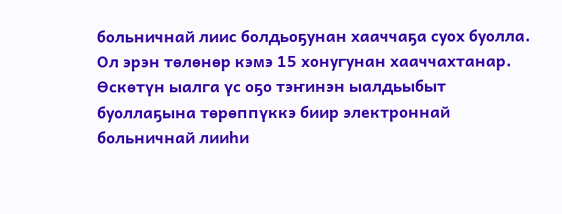больничнай лиис болдьоҕунан хааччаҕа суох буолла. Ол эрэн төлөнөр кэмэ 15 хонугунан хааччахтанар.
Өскөтүн ыалга үс оҕо тэҥинэн ыалдьыбыт буоллаҕына төрөппүккэ биир электроннай больничнай лииһи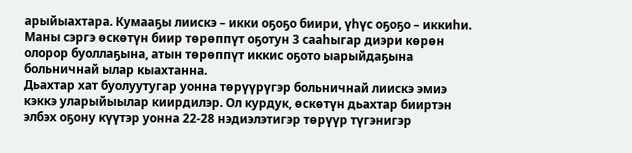арыйыахтара. Кумааҕы лиискэ – икки оҕоҕо биири, үһүс оҕоҕо – иккиһи.
Маны сэргэ өскөтүн биир төрөппүт оҕотун 3 сааһыгар диэри көрөн олорор буоллаҕына, атын төрөппүт иккис оҕото ыарыйдаҕына больничнай ылар кыахтанна.
Дьахтар хат буолуутугар уонна төрүүрүгэр больничнай лиискэ эмиэ кэккэ уларыйыылар киирдилэр. Ол курдук, өскөтүн дьахтар бииртэн элбэх оҕону күүтэр уонна 22-28 нэдиэлэтигэр төрүүр түгэнигэр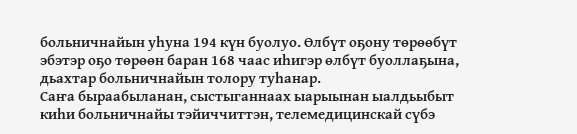больничнайын уһуна 194 күн буолуо. Өлбүт оҕону төрөөбүт эбэтэр оҕо төрөөн баран 168 чаас иһигэр өлбүт буоллаҕына, дьахтар больничнайын толору туһанар.
Саҥа быраабыланан, сыстыганнаах ыарыынан ыалдьыбыт киһи больничнайы тэйиччиттэн, телемедицинскай сүбэ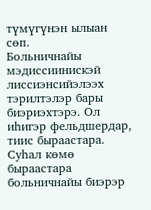түмүгүнэн ылыан сөп.
Больничнайы мэдиссиинискэй лиссиэнсийэлээх тэрилтэлэр бары биэриэхтэрэ. Ол иһигэр фельдшердар, тиис быраастара. Суһал көмө быраастара больничнайы биэрэр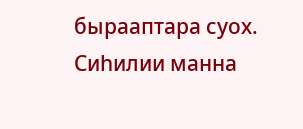бырааптара суох.
Сиһилии манна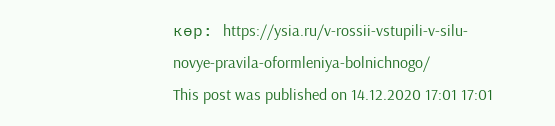көр: https://ysia.ru/v-rossii-vstupili-v-silu-novye-pravila-oformleniya-bolnichnogo/
This post was published on 14.12.2020 17:01 17:01